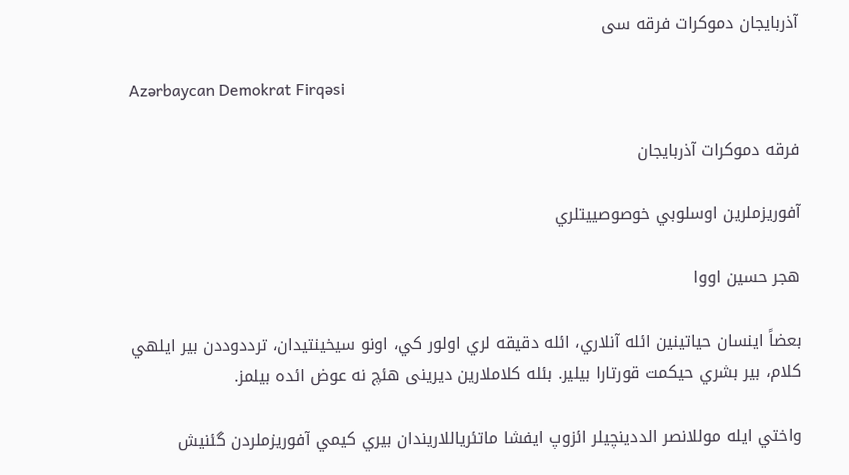آذربایجان دموکرات فرقه سی

Azərbaycan Demokrat Firqəsi

فرقه دموکرات آذربایجان

آفوريزملرین اوسلوبي خوصوصییتلري

هجر حسین اووا

بعضاً اینسان حياتینین ائله آنلاري، ائله دقیقه لري اولور کي، اونو سيخینتيدان، ترددوددن بیر ايلهي کلام، بیر بشري حيکمت قورتارا بيلیر. بئله کلاملارین دیرینی هئچ نه عوض ائده بيلمز.

واختي ايله موللانصر الددینچيلر ائزوپ ايفشا ماتئرياللاریندان بیري کيمي آفوريزملردن گئنیش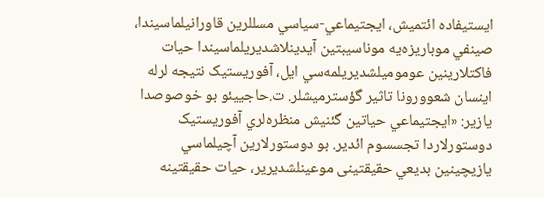ايستيفاده ائتميش، ايجتيماعي-سياسي مسللرین قاورانیلماسیندا، صینفي موباريزه‌يه موناسيبتین آيدینلاشدیريلماسیندا حيات فاکتلارینین عوموميلشدیريلمه‌سي ايل، آفوريستيک نتيجه لرله اینسان شعوورونا تاثیر گؤسترميشلر. ت.حاجییئو بو خوصوصدا يازیر: «ايجتيماعي حياتین گئنیش منظره‌لري آفوريستيک دوستورلاردا تجسسوم ائدیر. بو دوستورلارین آچيلماسي يازيچینین بديعي حقیقتینی موعینلشدیریر، حيات حقیقتینه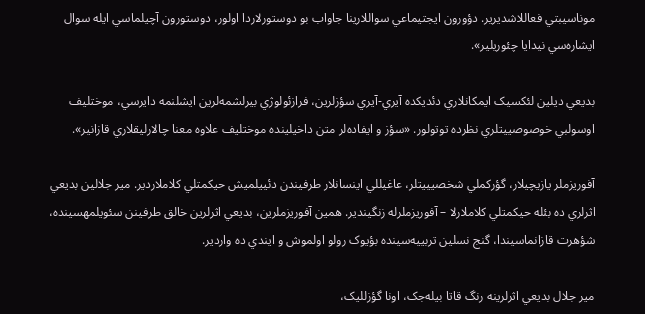موناسيبتي فعاللاشدیریر. دؤورون ايجتيماعي سواللارینا جاواب بو دوستورلاردا اولور، دوستورون آچيلماسي ايله سوال ايشاره‌سي نیدايا چئوريلیر».

بديعي ديلین لئکسيک ايمکانلاري دئديکده آیري-آیري سؤزلرین، فرازئولوژي بیرلشمه‌لرین ايشلنمه دایرسي، موختليف اوسولبي خوصوصییتلري نظرده توتولور. «سؤز و ايفاده‌لر متن داخيلینده موختليف علاوه معنا چالارلیقلاري قازانیر».

آفوريزملر يازيچيلار، گؤرکملي شخصییيتلر، عاغيللي اینسانلار طرفیندن دئییلميش حيکمتلي کلاملاردیر. میر جلالین بديعي اثرلري ده بئله حيکمتلي کلاملارلا – آفوريزملرله زنگیندیر. همین آفوريزملرین، بديعي اثرلرین خالق طرفینن سئويلمهسینده، شؤهرت قازانماسیندا، گنج نسلین تربییه‌سینده بؤيوک رولو اولموش و ایندي ده واردیر.

میر جلال بديعي اثرلرینه رنگ قاتا بيله‌جک، اونا گؤزلليک،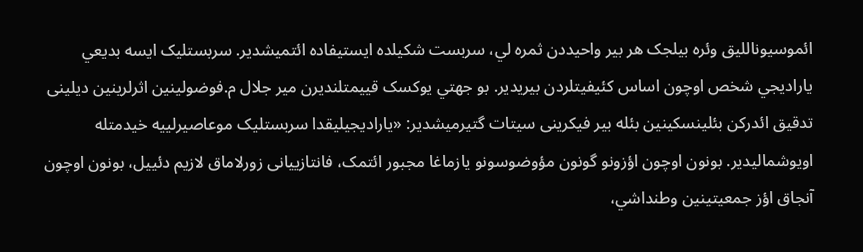ائموسيوناللیق وئره بيلجک هر بیر واحيددن ثمره لي، سربست شکيلده ايستيفاده ائتميشدیر. سربستليک ايسه بديعي ياراديجي شخص اوچون اساس کئيفيتلردن بیريدیر. بو جهتي يوکسک قییمتلندیرن میر جلال م.فوضولینین اثرلرینین ديلینی تدقیق ائدرکن بئلینسکینین بئله بیر فيکرینی سيتات گتیرميشدیر: «ياراديجيلیقدا سربستليک موعاصیرلییه خيدمتله اويوشماليدیر. بونون اوچون اؤزونو گونون مؤوضوسونو يازماغا مجبور ائتمک، فانتازییانی زورلاماق لازيم دئییل، بونون اوچون آنجاق اؤز جمعيتینین وطنداشي،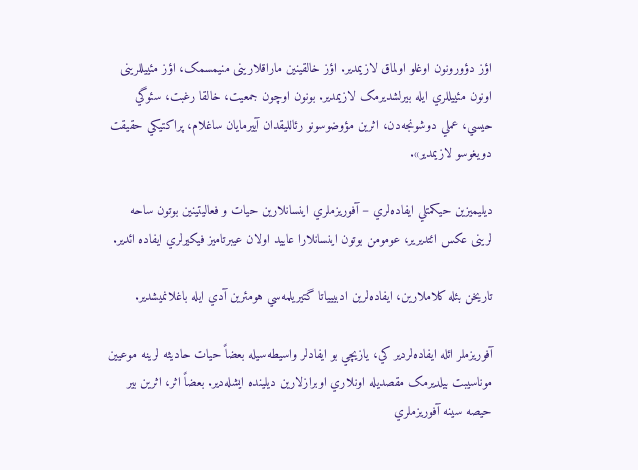اؤز دؤورونون اوغلو اولماق لازيمدیر. اؤز خالقینین ماراقلارینی منیمسمک، اؤز مئییللرینی اونون مئییللري ايله بیرلشدیرمک لازيمدیر. بونون اوچون جمعيت، خالقا رغبت، سئوگي حيسي، عملي دوشونجه‌دن، اثرین مؤوضوسونو رئاللیقدان آییرمايان ساغلام، پراکتيکي حقیقت دویغوسو لازيمدیر».

ديليميزین حيکمتلي ايفاده‌لري – آفوريزملري اینسانلارین حيات و فعاليتینین بوتون ساحه لرینی عکس ائتدیریر، عومومن بوتون اینسانلارا عایید اولان عيبرتاميز فيکیرلري ايفاده ائدیر.

تاريخن بئله کلاملارین، ايفاده‌لرین ادبییياتا گتیريلمه‌سي هومئرین آدي ايله باغلانميشدیر.

آفوريزملر ائله ايفاده‌لردیر کي، يازيچي بو ايفادلر واسيطه‌سيله بعضاً حيات حاديثه لرینه موعيین موناسيبت بيلدیرمک مقصديله اونلاري اوبرازلارین ديلینده ايشله‌دیر. بعضاً اثر، اثرین بیر حيصه سینه آفوريزملري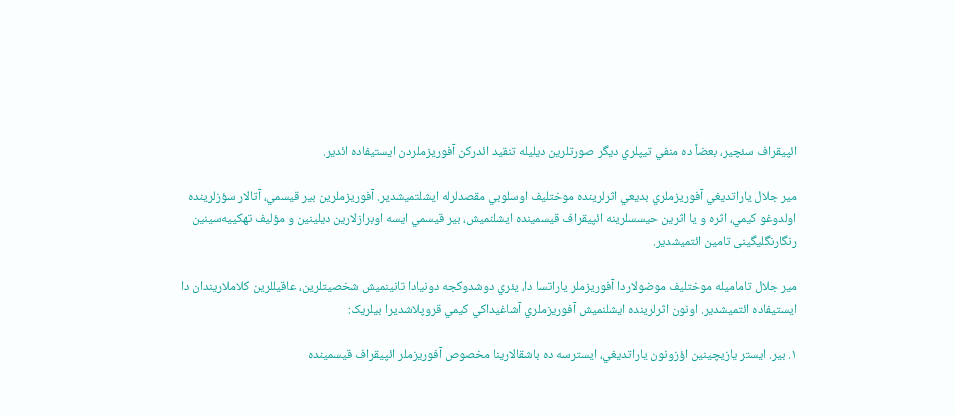ائپیقراف سئچیر، بعضاً ده منفي تيپلري ديگر صورتلرین ديليله تنقيد ائدرکن آفوريزملردن ايستيفاده ائدیر.

میر جلال ياراتدیغي آفوريزملري بديعي اثرلرینده موختليف اوسلوبي مقصدلرله ايشلتميشدیر. آفوريزملرین بیر قيسمي، آتالار سؤزلرینده اولدوغو کیمي، اثره و يا اثرین حيسسلرینه ائپیقراف قيسمینده ايشلنميش، بیر قيسمي ايسه اوبرازلارین ديلینین و مؤليف تهکییه‌سینین رنگارنگليگینی تامین ائتميشدیر.

میر جلال تاماميله موختليف موضولاردا آفوريزملر ياراتسا دا، يئري دوشدوکجه دونیادا تانینميش شخصيتلرین، عاقيللرین کلاملاریندان دا ايستيفاده ائتميشدیر. اونون اثرلرینده ايشلنميش آفوريزملري آشاغيداکي کيمي قروپلاشدیرا بيلريک:

١. بیر. ايستر يازيچینین اؤزونون ياراتدیغي، ايسترسه ده باشقالارینا مخصوص آفوريزملر ائپیقراف قيسمینده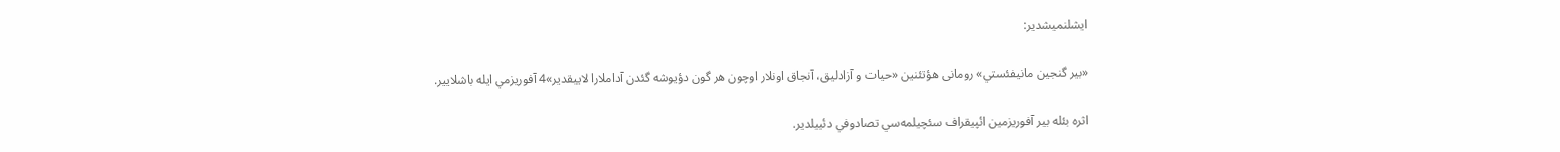ايشلنميشدیر:

«بیر گنجین مانیفئستي» رومانی هؤتئنین «حيات و آزادلیق، آنجاق اونلار اوچون هر گون دؤيوشه گئدن آداملارا لايیقدیر»4 آفوريزمي ايله باشلاییر.

اثره بئله بیر آفوريزمین ائپیقراف سئچيلمه‌سي تصادوفي دئییلدیر.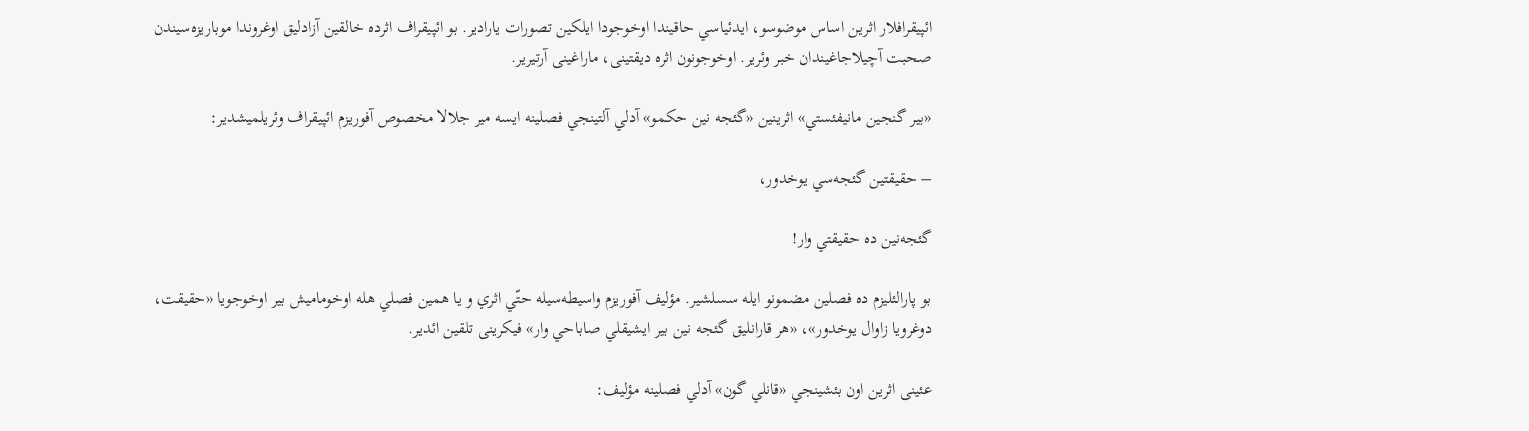ائپیقرافلار اثرین اساس موضوسو، ايدئياسي حاقیندا اوخوجودا ايلکین تصورات يارادیر. بو ائپیقراف اثرده خالقین آزادلیق اوغروندا موباريزه‌سیندن صحبت آچيلاجاغیندان خبر وئریر. اوخوجونون اثره دیقتینی، ماراغینی آرتیریر.

«بیر گنجین مانیفئستي» اثرینین «گئجه نین حکمو» آدلي آلتینجي فصلینه ايسه میر جلالا مخصوص آفوريزم ائپیقراف وئريلميشدیر:

– حقیقتین گئجه‌سي يوخدور،

گئجه‌نین ده حقیقتي وار!

بو پارالئليزم ده فصلین مضمونو ايله سسلشیر. مؤليف آفوريزم واسيطه‌سيله حتّي اثري و يا همین فصلي هله اوخوماميش بیر اوخوجويا «حقیقت، دوغرويا زاوال يوخدور»، «هر قارانلیق گئجه نین بیر ايشیقلي صاباحي وار» فيکرینی تلقین ائدیر.

عئینی اثرین اون بئشینجي «قانلي گون» آدلي فصلینه مؤليف: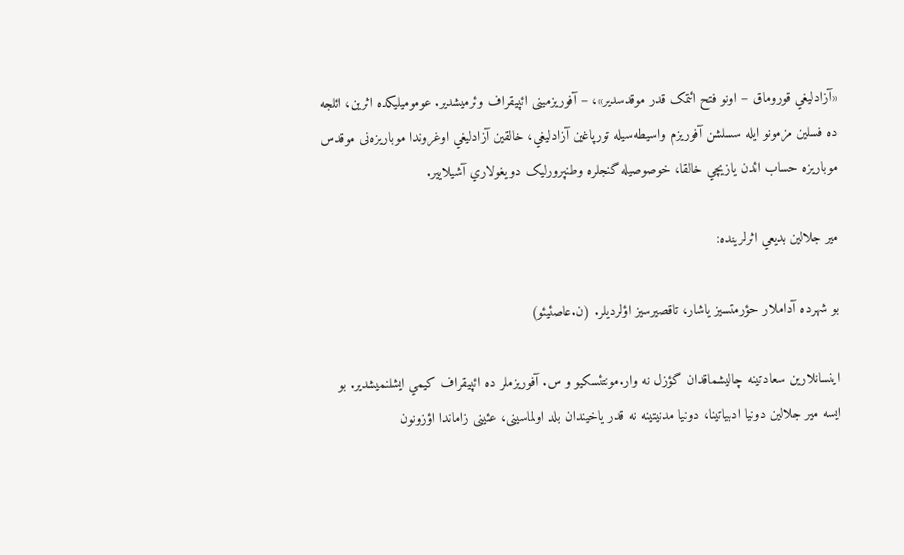«آزادلیغي قوروماق – اونو فتح ائتمک قدر موقدسدیر»، – آفوريزمینی ائپیقراف وئرميشدیر. عوموميليکده اثرین، ائلجه ده فسلین مزمونو ايله سسلشن آفوريزم واسيطه‌سيله تورپاغین آزادلیغي، خالقین آزادلیغي اوغروندا موباريزه‌نی موقدس موباريزه حساب ائدن يازيچي خالقا، خوصوصيله گنجلره وطنپرورليک دویغولاري آشيلاییر.

میر جلالین بديعي اثرلرینده:

بو شهرده آداملار حؤرمتسيز ياشار، تاقصیرسيز اؤلرديلر. (ن.عاصئيئو)

اینسانلارین سعادتینه چاليشماقدان گؤزل نه وار.مونتئسکيو و س. آفوريزملر ده ائپیقراف کيمي ايشلنميشدیر. بو ايسه میر جلالین دونیا ادبياتینا، دونیا مدنیتینه نه قدر ياخیندان بلد اولماسینی، عئینی زاماندا اؤزونون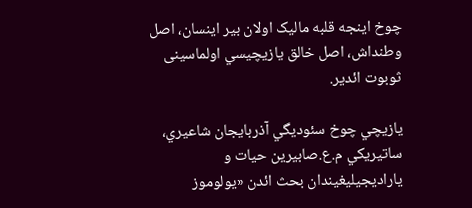چوخ اینجه قلبه ماليک اولان بیر اینسان، اصل وطنداش، اصل خالق يازيچيسي اولماسینی ثوبوت ائدیر.

يازيچي چوخ سئوديگي آذربايجان شاعیري، ساتیريکي م.ع.صابیرین حيات و ياراديجيلیغیندان بحث ائدن «يولوموز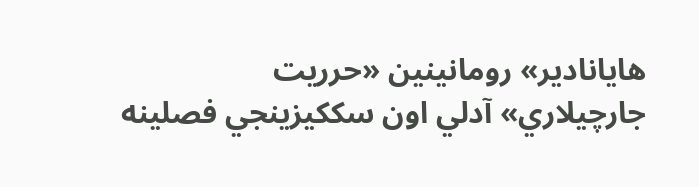هايانادیر» رومانینین «حرريت جارچيلاري» آدلي اون سککيزینجي فصلینه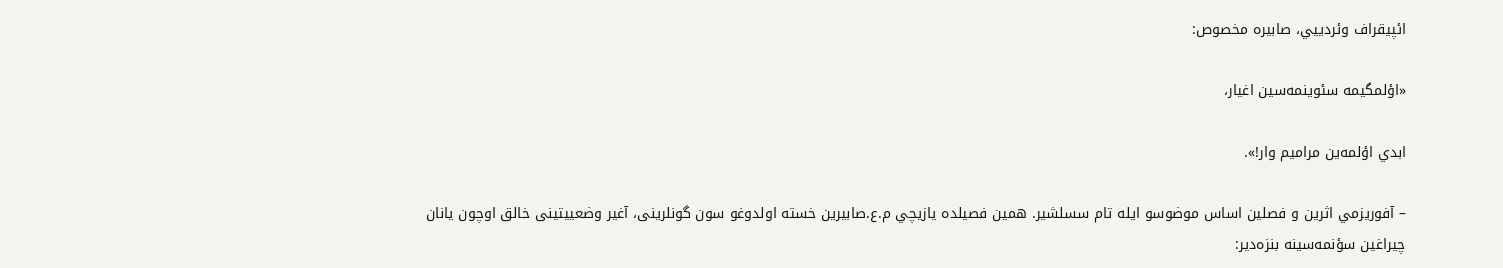ائپیقراف وئردییي، صابیره مخصوص:

«اؤلمگيمه سئوینمه‌سین اغيار،

ابدي اؤلمه‌ین مراميم وار!».

– آفوريزمي اثرین و فصلین اساس موضوسو ايله تام سسلشیر. همین فصيلده يازيچي م.ع.صابیرین خسته اولدوغو سون گونلرینی، آغیر وضعیيتینی خالق اوچون يانان چیراغین سؤنمه‌سینه بنزه‌دیر: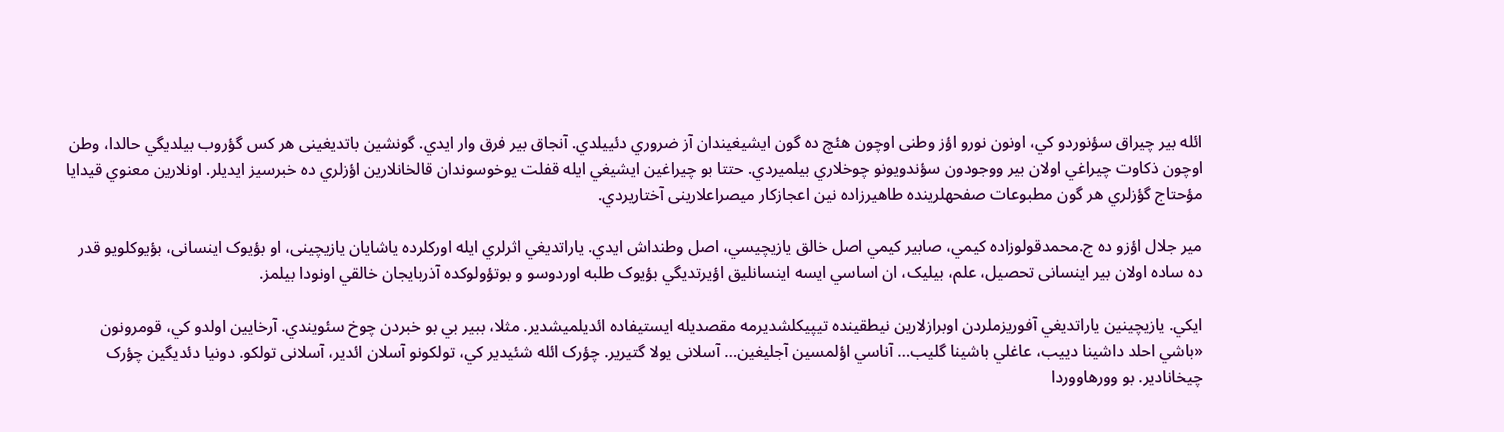ائله بیر چیراق سؤنوردو کي، اونون نورو اؤز وطنی اوچون هئچ ده گون ايشیغیندان آز ضروري دئییلدي. آنجاق بیر فرق وار ايدي. گونشین باتدیغینی هر کس گؤروب بيلديگي حالدا، وطن اوچون ذکاوت چیراغي اولان بیر ووجودون سؤندويونو چوخلاري بيلمیردي. حتتا بو چیراغین ايشیغي ايله قفلت يوخوسوندان قالخانلارین اؤزلري ده خبرسيز ايديلر. اونلارین معنوي قيدايا مؤحتاج گؤزلري هر گون مطبوعات صفحهلرینده طاهیرزاده نین اعجازکار ميصراعلارینی آختاریردي.

میر جلال اؤزو ده ج.محمدقولوزاده کيمي، صابیر کيمي اصل خالق يازيچيسي، اصل وطنداش ايدي. ياراتدیغي اثرلري ايله اورکلرده ياشايان يازيچینی، او بؤيوک اینسانی، بؤيوکلويو قدر ده ساده اولان بیر اینسانی تحصيل، علم، بيليک، ان اساسي ايسه اینسانلیق اؤیرتديگي بؤيوک طلبه اوردوسو و بوتؤولوکده آذربايجان خالقي اونودا بيلمز.

ايکي. يازيچینین ياراتدیغي آفوريزملردن اوبرازلارین نیطقینده تيپيکلشدیرمه مقصديله ايستيفاده ائديلميشدیر. مثلا، ببیر بي بو خبردن چوخ سئویندي. آرخايین اولدو کي، قومرونون «باشي احلد داشینا دییب، عاغلي باشینا گليب… آناسي اؤلمسین آجلیغین… آسلانی يولا گتیریر. چؤرک ائله شئيدیر کي، تولکونو آسلان ائدیر، آسلانی تولکو. دونیا دئديگین چؤرک چيخانادیر. بو وورهاووردا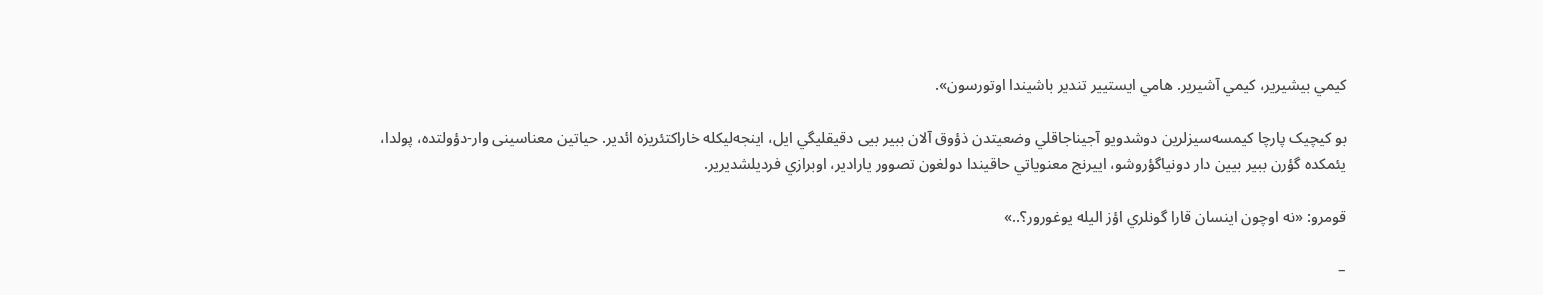کيمي بيشیریر، کيمي آشیریر. هامي ايستییر تندیر باشیندا اوتورسون».

بو کيچيک پارچا کيمسه‌سيزلرین دوشدويو آجیناجاقلي وضعيتدن ذؤوق آلان ببیر بیی دقیقليگي ايل، اینجه‌ليکله خاراکتئريزه ائدیر. حياتین معناسینی وار-دؤولتده، پولدا، يئمکده گؤرن ببیر بيین دار دونیاگؤروشو، اییرنج معنوياتي حاقیندا دولغون تصوور يارادیر، اوبرازي فرديلشدیریر.

قومرو: «نه اوچون اینسان قارا گونلري اؤز اليله يوغورور؟..»

–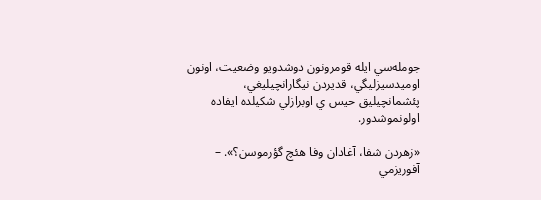جومله‌سي ايله قومرونون دوشدويو وضعيت، اونون اوميدسيزليگي، قدیردن نیگارانچيلیغي، پئشمانچيلیق حيس ي اوبرازلي شکيلده ايفاده اولونموشدور.

«زهردن شفا، آغادان وفا هئچ گؤرموسن؟». – آفوريزمي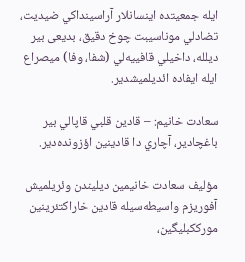ايله جمعيتده اینسانلار آراسینداکي ضيديت، تضادلي موناسيبت چوخ دقیق، بدیعی بیر ديلله، داخيلي قافییه‌لي (شفا، وفا) ميصراع ايله ايفاده ائديلميشدیر.

سعادت خانیم: – قادین قلبي قاپالي بیر باغچادیر، آچاري دا قادینین اؤزونده‌دیر.

مؤليف سعادت خانیمین ديلیندن وئريلميش آفوريزم واسيطه‌سيله قادین خاراکتئرینین مورککبليگین،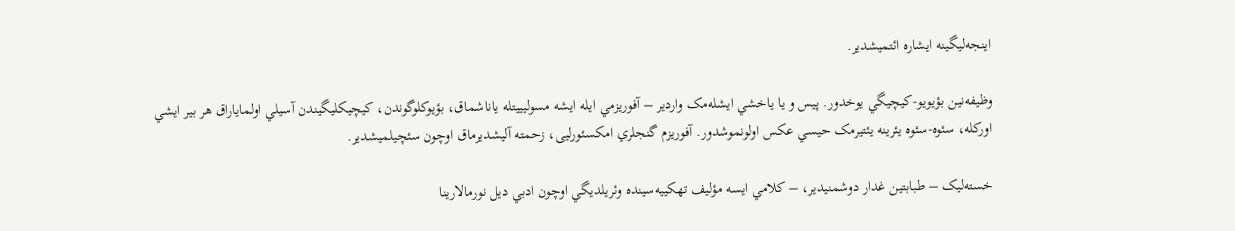اینجه‌ليگینه ايشاره ائتميشدیر.

وظيفه‌نین بؤيويو-کيچيگي يوخدور. پيس و يا ياخشي ايشله‌مک واردیر – آفوريزمي ايله ايشه مسولییيتله ياناشماق، بؤيوکلوگوندن، کيچيکليگیندن آسيلي اولماياراق هر بیر ايشي اورکله، سئوه-سئوه يئرینه يئتیرمک حيسي عکس اولونموشدور. آفوريزم گنجلري امکسئورلیی، زحمته آليشدیرماق اوچون سئچيلميشدیر.

خسته‌ليک – طبابتین غدار دوشمنیدیر، – کلامي ايسه مؤليف تهکییه‌سینده وئريلديگي اوچون ادبي ديل نورمالارینا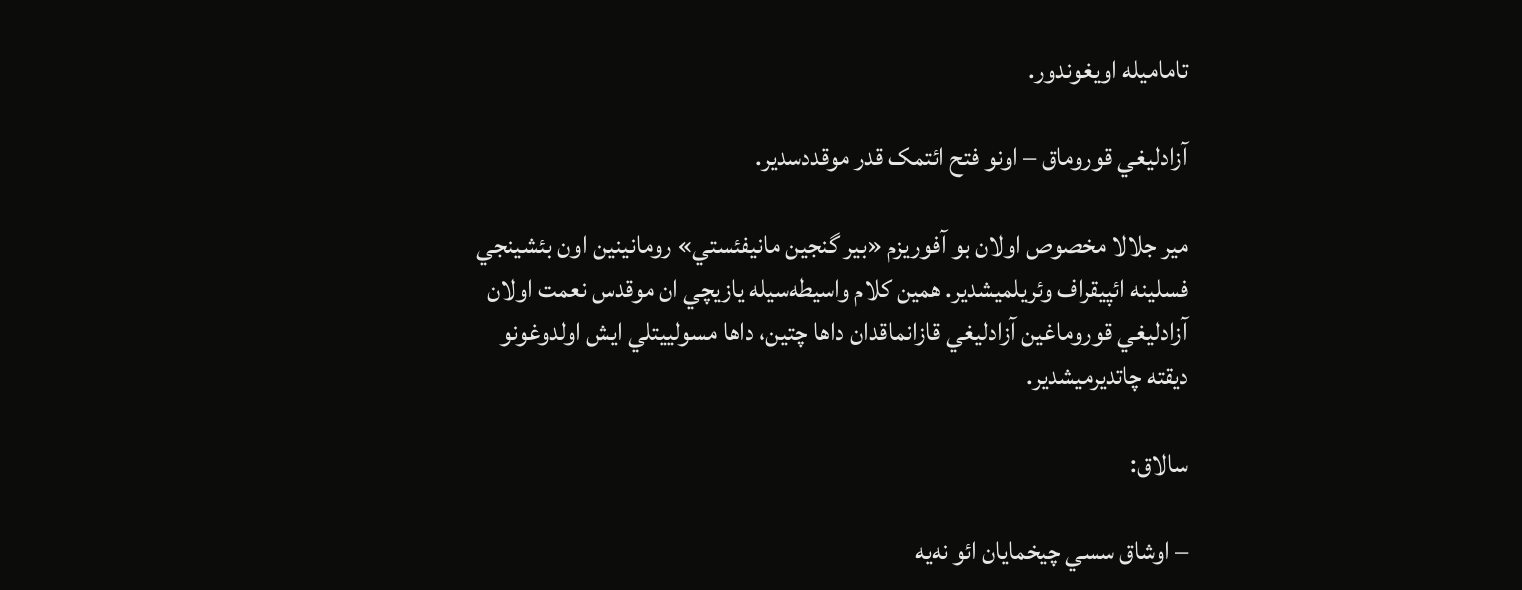تاماميله اویغوندور.

آزادلیغي قوروماق – اونو فتح ائتمک قدر موقددسدیر.

میر جلالا مخصوص اولان بو آفوريزم «بیر گنجین مانیفئستي» رومانینین اون بئشینجي فسلینه ائپیقراف وئريلميشدیر. همین کلام واسيطه‌سيله يازيچي ان موقدس نعمت اولان آزادلیغي قوروماغین آزادلیغي قازانماقدان داها چتین، داها مسولیيتلي ايش اولدوغونو دیقته چاتدیرميشدیر.

سالاق:

– اوشاق سسي چيخمايان ائو نه‌يه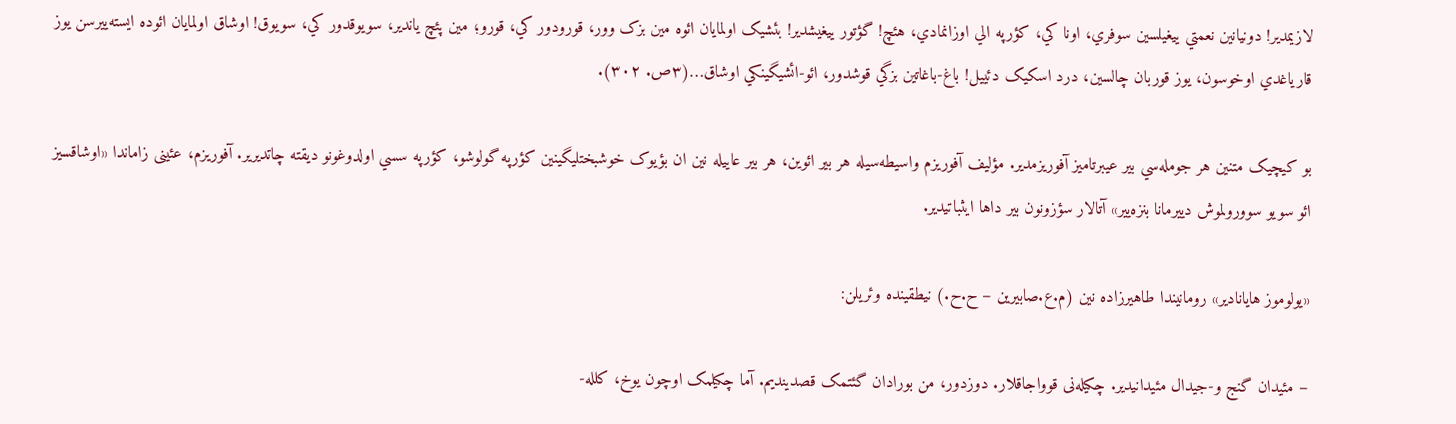لازيمدیر! دونیانین نعمتي يیغيلسین سوفري، اونا کي، کؤرپه الي اوزانمادي، هئچ! گؤتور يیغيشدیر! بئشيک اولمايان ائوه مین بزک وور، قورودور کي، قورو؛ مین پئچ ياندیر، سويوقدور کي، سويوق! اوشاق اولمايان ائوده ايسته‌ییرسن يوز قارياغدي اوخوسون، يوز قوربان چالسین، درد اسکيک دئییل! باغ-باغاتین بزگي قوشدور، ائو-ائشيگینکي اوشاق…(٣ص. ٣٠٢).

بو کيچيک متنین هر جومله‌سي بیر عيبرتاميز آفوريزمدیر. مؤليف آفوريزم واسيطه‌سيله هر بیر ائوین، هر بیر عاییله نین ان بؤيوک خوشبختليگینین کؤرپه گولوشو، کؤرپه سسي اولدوغونو دیقته چاتدیریر. آفوريزم، عئینی زاماندا «اوشاقسيز ائو سويو سوورولموش دییرمانا بنزه‌ییر» آتالار سؤزونون بیر داها ايثباتيدیر.

«يولوموز هايانادیر» رومانیندا طاهیرزاده نین (م.ع.صابیرین – ح.ح.) نیطقینده وئريلن:

– مئيدان گنج و-جيدال مئيدانیدیر. چکيله‌نی قوواجاقلار. دوزدور، من بورادان گئتمک قصدینديم. آما چکيلمک اوچون يوخ، کلله-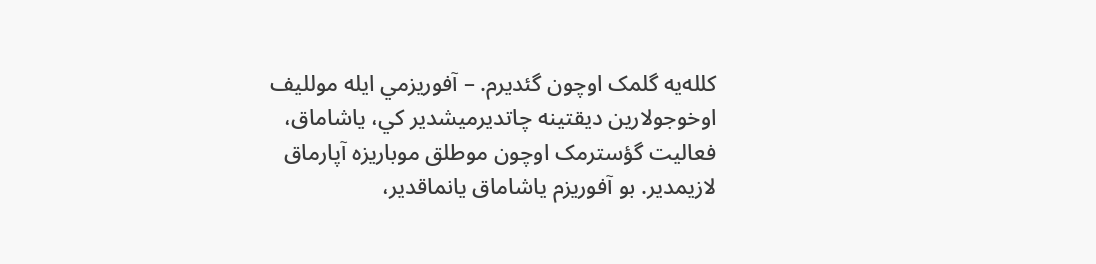کلله‌يه گلمک اوچون گئدیرم. – آفوريزمي ايله مولليف اوخوجولارین دیقتینه چاتدیرميشدیر کي، ياشاماق، فعاليت گؤسترمک اوچون موطلق موباريزه آپارماق لازيمدیر. بو آفوريزم ياشاماق يانماقدیر،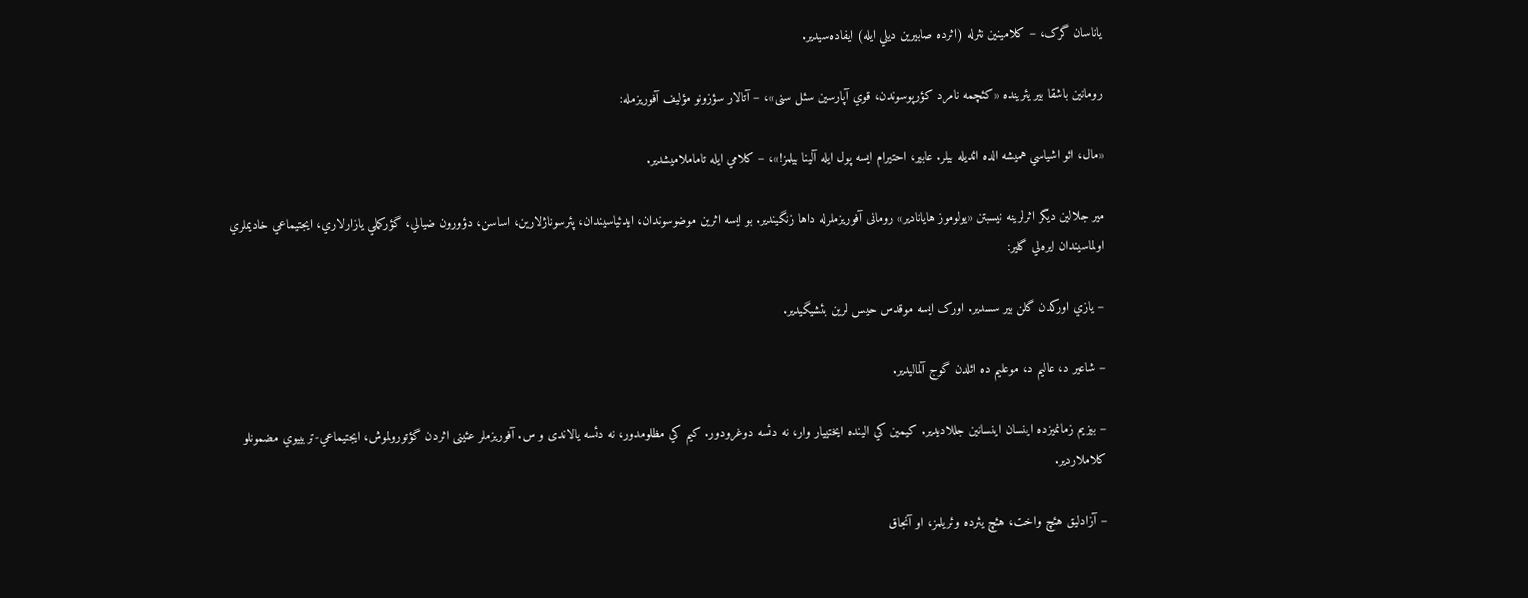ياناسان گرک، – کلامینین نثرله (اثرده صابیرین ديلي ايله) ايفاده‌سيدیر.

رومانین باشقا بیر يئرینده «کئچمه نامرد کؤرپوسوندن، قوي آپارسین سئل سنی»، – آتالار سؤزونو مؤليف آفوريزمله:

«مال، ائو اشياسي هميشه الده ائديله بيلر. عابیر، احتیرام ايسه پول ايله آلینا بيلمز!»، – کلامي ايله تاماملاميشدیر.

میر جلالین ديگر اثرلرینه نیسبتن «يولوموز هايانادیر» رومانی آفوريزملرله داها زنگیندیر. بو ايسه اثرین موضوسوندان، ايدئياسیندان، پئرسوناژلارین، اساسن، دؤورون ضيالي، گؤرکملي يازارلاري، ايجتيماعي خاديملري اولماسیندان ایره‌لي گلیر:

– يازي اورکدن گلن بیر سسدیر. اورک ايسه موقدس حيس لرین بئشيگيدیر.

– شاعیر د، عاليم د، موعليم ده ائلدن گوج آلماليدیر.

– بيزيم زمانميزده اینسان اینسانین جللاديدیر. کيمین کي الینده ايختییار وار، نه دئسه دوغرودور. کيم کي مظلومدور، نه دئسه يالاندی و س. آفوريزملر عئینی اثردن گؤتورولموش، ايجتيماعي-تربییوي مضمونلو کلاملاردیر.

– آزادلیق هئچ واخت، هئچ يئرده وئريلمز، او آنجاق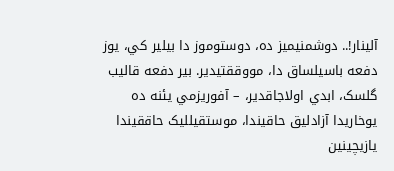آلینار!.. دوشمنیميز ده، دوستوموز دا بيلیر کي، يوز دفعه باسيلساق دا، مووققتيدیر. بیر دفعه قاليب گلسک، ابدي اولاجاقدیر، – آفوريزمي يئنه ده يوخاريدا آزادلیق حاقیندا، موستقيلليک حاققیندا يازيچینین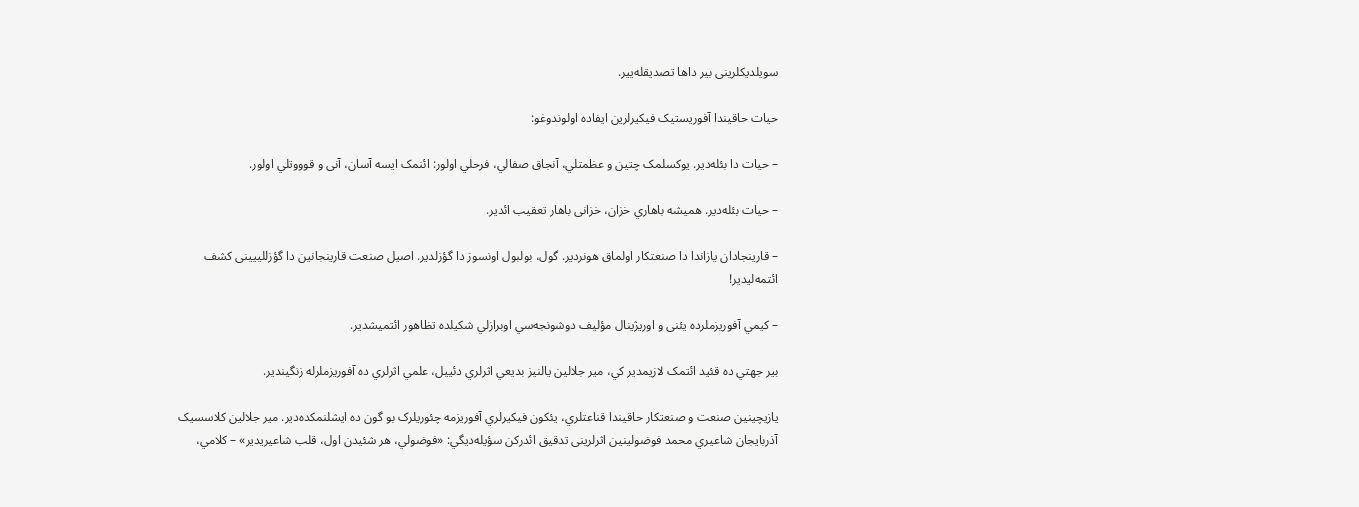سويلديکلرینی بیر داها تصدیقله‌ییر.

حيات حاقیندا آفوريستيک فيکیرلرین ايفاده اولوندوغو:

– حيات دا بئله‌دیر. يوکسلمک چتین و عظمتلي، آنجاق صفالي، فرحلي اولور: ائنمک ايسه آسان، آنی و قوووتلي اولور.

– حيات بئله‌دیر. هميشه باهاري خزان، خزانی باهار تعقيب ائدیر.

– قارینجادان يازاندا دا صنعتکار اولماق هونردیر. گول، بولبول اونسوز دا گؤزلدیر. اصيل صنعت قارینجانین دا گؤزللییینی کشف ائتمه‌ليدیر!

– کيمي آفوريزملرده يئنی و اوريژینال مؤليف دوشونجه‌سي اوبرازلي شکيلده تظاهور ائتميشدیر.

بیر جهتي ده قئيد ائتمک لازيمدیر کي، میر جلالین يالنیز بديعي اثرلري دئییل، علمي اثرلري ده آفوريزملرله زنگیندیر.

يازيچینین صنعت و صنعتکار حاقیندا قناعتلري، يئکون فيکیرلري آفوريزمه چئوريلرک بو گون ده ايشلنمکده‌دیر. میر جلالین کلاسسيک آذربايجان شاعیري محمد فوضولینین اثرلرینی تدقیق ائدرکن سؤيله‌ديگي: «فوضولي، هر شئيدن اول، قلب شاعیريدیر» – کلامي،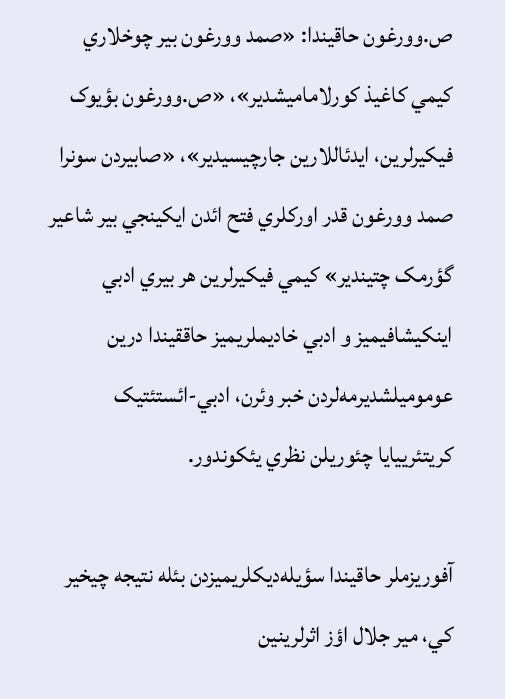ص.وورغون حاقیندا: «صمد وورغون بیر چوخلاري کيمي کاغيذ کورلاماميشدیر»، «ص.وورغون بؤيوک فيکیرلرین، ايدئاللارین جارچيسيدیر»، «صابیردن سونرا صمد وورغون قدر اورکلري فتح ائدن ايکینجي بیر شاعیر گؤرمک چتیندیر» کيمي فيکیرلرین هر بیري ادبي اینکيشافيميز و ادبي خاديملريميز حاققیندا درین عوموميلشدیرمه‌لردن خبر وئرن، ادبي-ائستئتيک کريتئرییايا چئوريلن نظري يئکوندور.

آفوريزملر حاقیندا سؤيله‌ديکلريميزدن بئله نتيجه چيخیر کي، میر جلال اؤز اثرلرینین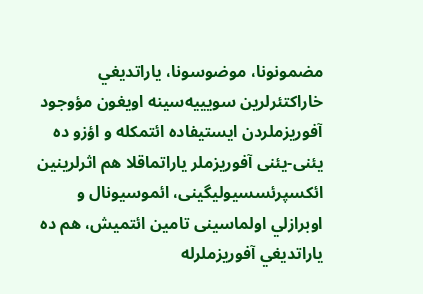مضمونونا، موضوسونا، ياراتدیغي خاراکتئرلرین سوییيه‌سینه اویغون مؤوجود آفوريزملردن ايستيفاده ائتمکله و اؤزو ده يئنی-يئنی آفوريزملر ياراتماقلا هم اثرلرینین ائکسپرئسسيوليگینی، ائموسيونال و اوبرازلي اولماسینی تامین ائتميش، هم ده ياراتدیغي آفوريزملرله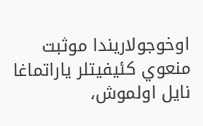اوخوجولاریندا موثبت منعوي کئيفيتلر ياراتماغا نايل اولموش،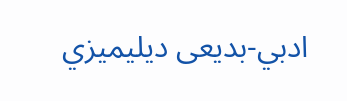ادبي-بدیعی ديليميزي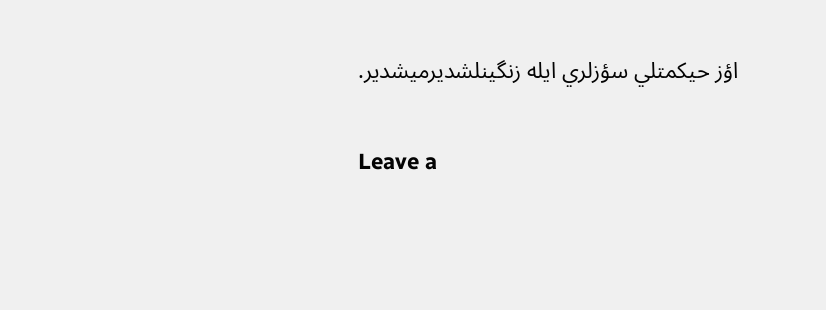اؤز حيکمتلي سؤزلري ايله زنگینلشدیرميشدیر.

Leave a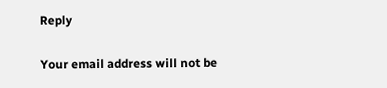Reply

Your email address will not be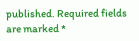published. Required fields are marked *